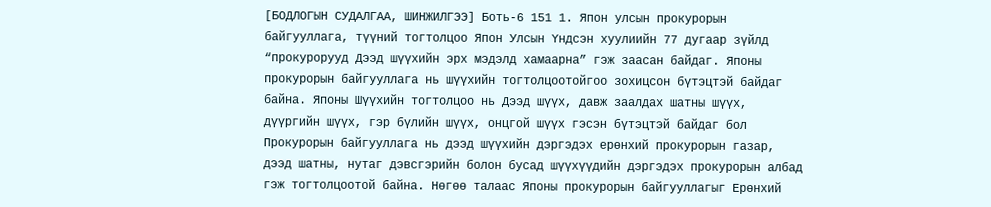[БОДЛОГЫН СУДАЛГАА, ШИНЖИЛГЭЭ] Боть-6 151 1. Япон улсын прокурорын байгууллага, түүний тогтолцоо Япон Улсын Үндсэн хуулиийн 77 дугаар зүйлд “прокурорууд Дээд шүүхийн эрх мэдэлд хамаарна” гэж заасан байдаг. Японы прокурорын байгууллага нь шүүхийн тогтолцоотойгоо зохицсон бүтэцтэй байдаг байна. Японы Шүүхийн тогтолцоо нь Дээд шүүх, давж заалдах шатны шүүх, дүүргийн шүүх, гэр бүлийн шүүх, онцгой шүүх гэсэн бүтэцтэй байдаг бол Прокурорын байгууллага нь дээд шүүхийн дэргэдэх ерөнхий прокурорын газар, дээд шатны, нутаг дэвсгэрийн болон бусад шүүхүүдийн дэргэдэх прокурорын албад гэж тогтолцоотой байна. Нөгөө талаас Японы прокурорын байгууллагыг Ерөнхий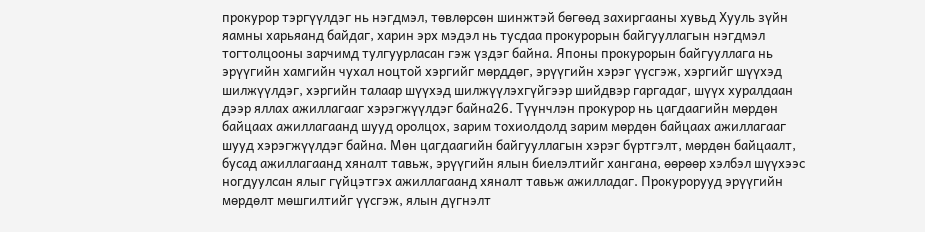прокурор тэргүүлдэг нь нэгдмэл, төвлөрсөн шинжтэй бөгөөд захиргааны хувьд Хууль зүйн яамны харьяанд байдаг, харин эрх мэдэл нь тусдаа прокурорын байгууллагын нэгдмэл тогтолцооны зарчимд тулгуурласан гэж үздэг байна. Японы прокурорын байгууллага нь эрүүгийн хамгийн чухал ноцтой хэргийг мөрддөг, эрүүгийн хэрэг үүсгэж, хэргийг шүүхэд шилжүүлдэг, хэргийн талаар шүүхэд шилжүүлэхгүйгээр шийдвэр гаргадаг, шүүх хуралдаан дээр яллах ажиллагааг хэрэгжүүлдэг байна26. Түүнчлэн прокурор нь цагдаагийн мөрдөн байцаах ажиллагаанд шууд оролцох, зарим тохиолдолд зарим мөрдөн байцаах ажиллагааг шууд хэрэгжүүлдэг байна. Мөн цагдаагийн байгууллагын хэрэг бүртгэлт, мөрдөн байцаалт, бусад ажиллагаанд хяналт тавьж, эрүүгийн ялын биелэлтийг хангана, өөрөөр хэлбэл шүүхээс ногдуулсан ялыг гүйцэтгэх ажиллагаанд хяналт тавьж ажилладаг. Прокурорууд эрүүгийн мөрдөлт мөшгилтийг үүсгэж, ялын дүгнэлт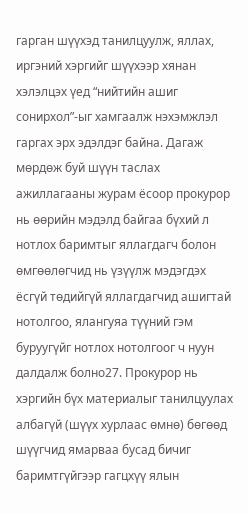гарган шүүхэд танилцуулж, яллах, иргэний хэргийг шүүхээр хянан хэлэлцэх үед “нийтийн ашиг сонирхол”-ыг хамгаалж нэхэмжлэл гаргах эрх эдэлдэг байна. Дагаж мөрдөж буй шүүн таслах ажиллагааны журам ёсоор прокурор нь өөрийн мэдэлд байгаа бүхий л нотлох баримтыг яллагдагч болон өмгөөлөгчид нь үзүүлж мэдэгдэх ёсгүй төдийгүй яллагдагчид ашигтай нотолгоо, ялангуяа түүний гэм буруугүйг нотлох нотолгоог ч нуун далдалж болно27. Прокурор нь хэргийн бүх материалыг танилцуулах албагүй (шүүх хурлаас өмнө) бөгөөд шүүгчид ямарваа бусад бичиг баримтгүйгээр гагцхүү ялын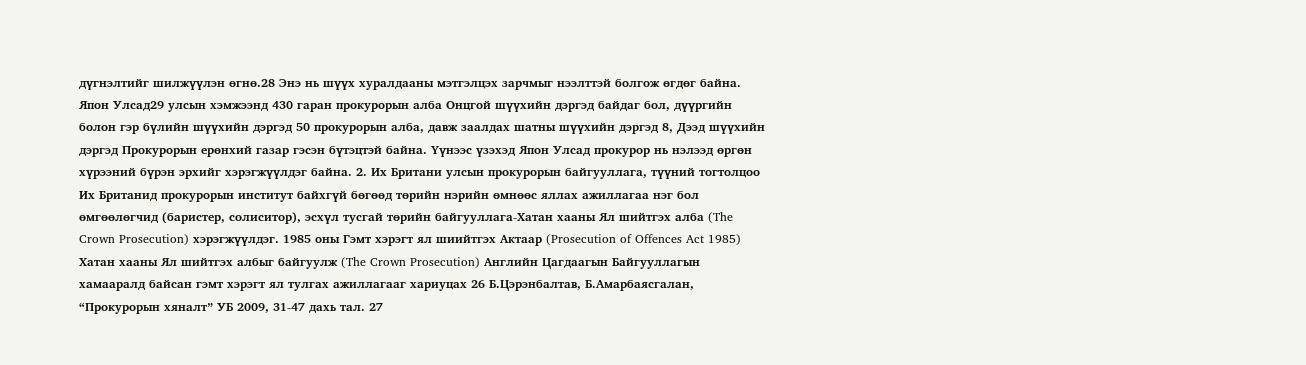дүгнэлтийг шилжүүлэн өгнө.28 Энэ нь шүүх хуралдааны мэтгэлцэх зарчмыг нээлттэй болгож өгдөг байна. Япон Улсад29 улсын хэмжээнд 430 гаран прокурорын алба Онцгой шүүхийн дэргэд байдаг бол, дүүргийн болон гэр бүлийн шүүхийн дэргэд 50 прокурорын алба, давж заалдах шатны шүүхийн дэргэд 8, Дээд шүүхийн дэргэд Прокурорын ерөнхий газар гэсэн бүтэцтэй байна. Үүнээс үзэхэд Япон Улсад прокурор нь нэлээд өргөн хүрээний бүрэн эрхийг хэрэгжүүлдэг байна. 2. Их Британи улсын прокурорын байгууллага, түүний тогтолцоо Их Британид прокурорын институт байхгүй бөгөөд төрийн нэрийн өмнөөс яллах ажиллагаа нэг бол өмгөөлөгчид (баристер, солиситор), эсхүл тусгай төрийн байгууллага-Хатан хааны Ял шийтгэх алба (The Crown Prosecution) хэрэгжүүлдэг. 1985 оны Гэмт хэрэгт ял шиийтгэх Актаар (Prosecution of Offences Act 1985) Хатан хааны Ял шийтгэх албыг байгуулж (The Crown Prosecution) Английн Цагдаагын Байгууллагын хамааралд байсан гэмт хэрэгт ял тулгах ажиллагааг хариуцах 26 Б.Цэрэнбалтав, Б.Амарбаясгалан, “Прокурорын хяналт” УБ 2009, 31-47 дахь тал. 27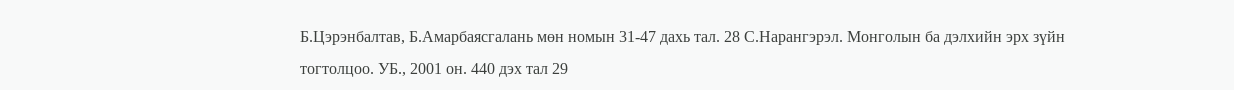Б.Цэрэнбалтав, Б.Амарбаясгалань мөн номын 31-47 дахь тал. 28 С.Нарангэрэл. Монголын ба дэлхийн эрх зүйн тогтолцоо. УБ., 2001 он. 440 дэх тал 29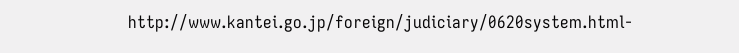http://www.kantei.go.jp/foreign/judiciary/0620system.html-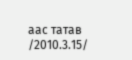аас татав /2010.3.15/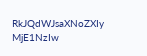RkJQdWJsaXNoZXIy MjE1NzIw